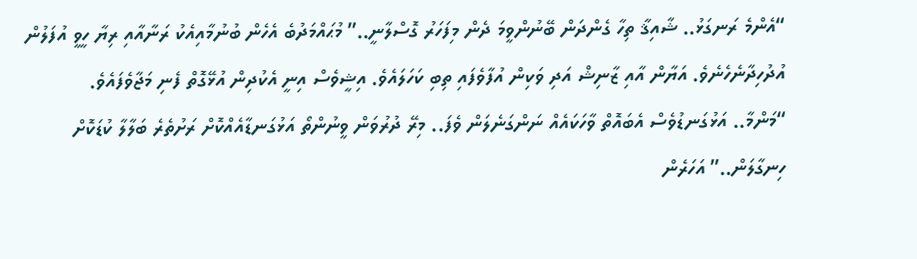“އެންމެ ރަނގަޅު.. ޝާއިޤާ ތިހާ ގެންދަން ބޭނުންވީމަ ދެން މިފަހަރު ގޮސްލާނީ..” މުޙައްމަދުބެ އެހެން ބުނުމާއިއެކު ރަނާއާއި ރިޔާ ހީވީ އުފަލުން އުދުހިދާނެހެނެވެ. އަޔާން އާއި ޒާނިޝް އަދި ވަކިން އުފާވެފައި ތިބި ކަހަލައެވެ. އިޝީވެސް އިނީ އެކުދިން އުޅޭގޮތް ފެނި މަޖާވެފައެވެ.
“މަންމާ.. އަޅުގަނޑުވެސް އެބައޮތް ވާހަކައެއް ނަންގަނެލަން ވެފަ.. މިރޭ ދުރުވަން ވީނުންތޯ އަޅުގަނޑާއެއްކޮށް ރަށުތެރެ ބަލާލާ ކުޑަކޮށް ހިނގާލަން..” އަހަރެން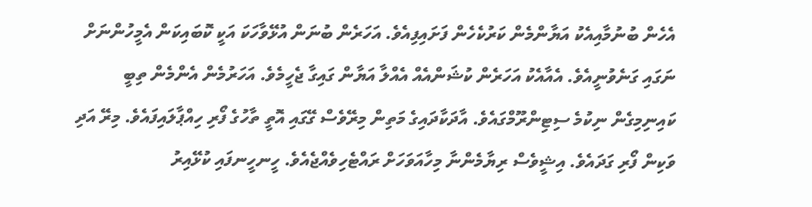އެހެން ބުނުމާއިއެކު އަޔާންމެން ކަރުކެހެން ފަށައިފިއެވެ. އަހަރެން ބުނަން އުޅޭވާހަކަ އަކީ ކޮބައިކަން އެމީހުންނަށް ނަގައި ގަނެވުނީއެވެ. އެއާއެކު އަހަރެން ކުޝަންއެއް އެއްލާ އަޔާން ގައިގާ ޖެހީމެވެ. އަހަރުމެން އެންމެން ތިބީ ކައިނިމިގެން ނިކުމެ ސިޓިންރޫމްގައެވެ. އާދަކާދައިގެ މަތިން މިރޭވެސް ގޭގައި އޮތީ ތާހުގެ ފޯރި ހިއްޕާލައިފައެވެ. މިރޭ އަދި ވަކިން ފޯރި ގަދައެވެ. އިޝީވެސް ރިޔާމެންނާ މިހާއަވަހަށް ރައްޓެހިވެއްޖެއެވެ. ހީނހީނފައި ކުޅޭއިރު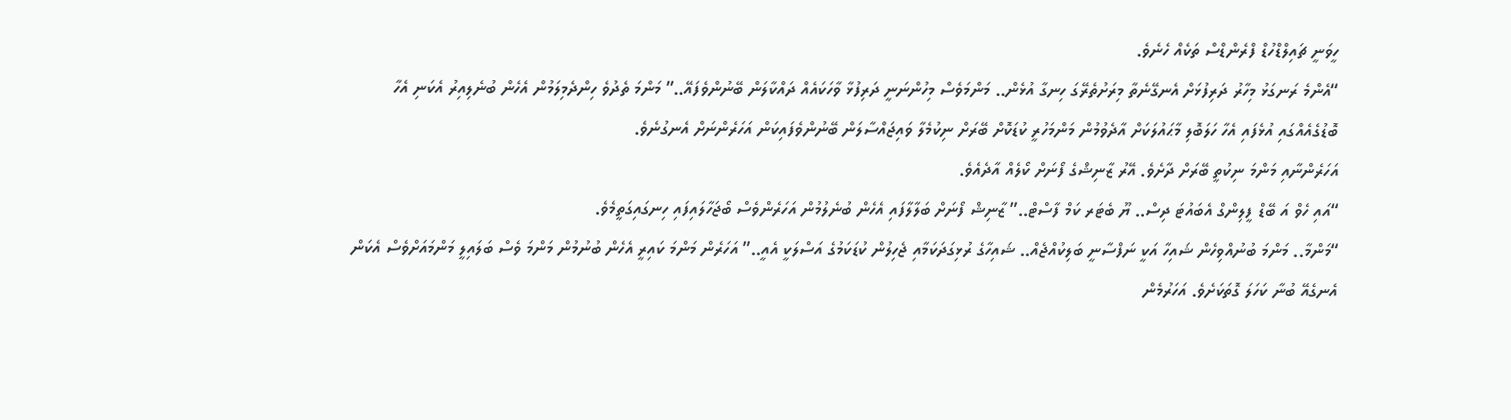ހީވަނީ ޗައިލްޑްހުޑް ފްރެންޑްސް ތަކެއް ހެނެވެ.
“އެންމެ ރަނގަޅު މިހާރު ދަރިފުޅަށް އެނގޭނެތާ މިރަށުތެރޭގަ ހިނގާ އުޅެން.. މަންމަވެސް މިހުންނަނީ ދަރިފުޅާ ވާހަކައެއް ދައްކާލަން ބޭނުންވެފައޭ..” މަންމަ ތެދުވެ ހިންދެމިލަމުން އެހެން ބުނެލިއިރު އެކަނި އެހާ ބޮޑުގެއެއްގައި އުޅެފައި އެހާ ހަލަބޮލި މާޙައުލަކަށް އާދެވުމުން މަންމަހުރީ ކުޑަކޮށް ބޭރަށް ނިކުމެލާ ވައިޖައްސާލަން ބޭނުންވެފައިކަން އަހަރެންނަށް އެނގުނެވެ.
އަހަރެންނާއި މަންމަ ނިކުތީ ބޭރަށް ދާށެވެ. އޭރު ޒާނިޝްގެ ފޯނަށް ކޯލެއް އާދެއެވެ.
“އައި ހެވް އަ ބޭޑް ފީލިންގް އެބައުޓަ ދިސް.. ޔޫ ބެޓަރ ކަމް ފާސްޓް..” ޒާނިޝް ފޯނަށް ބަލާލާފައި އެހެން ބުނެލުމުން އަހަރެންވެސް ބޯޖަހާލައިފައި ހިނގައިގަތީމެވެ.
“މަންމާ.. މަންމަ ބުނުއްވިހެން ޝައިހާ އަކީ ނަފްސާނީ ބަލިކުއްޖެއް.. ޝައިހާގެ ރުޅިގަދަކަމާއި ޖެހިލުން ކުޑަކަމުގެ އަސްލަކީ އެއީ..” އަހަރެން މަންމަ ކައިރީ އެހެން ބުނުމުން މަންމަ ވެސް ބަލައިލީ މަންމައަށްވެސް އެކަން އެނގެއޭ ބުނާ ކަހަލަ ގޮތަކަށެވެ. އަހަރުމެން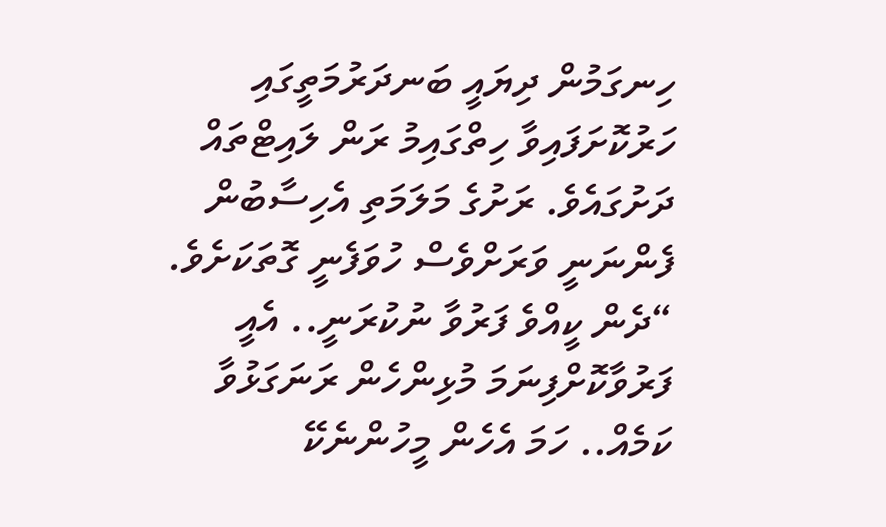ހިނގަމުން ދިޔައީ ބަނދަރުމަތީގައި ހަރުކޮށަފައިވާ ހިތްގައިމު ރަން ލައިޓްތައް ދަށުގައެވެ. ރަށުގެ މަލަމަތި އެހިސާބުން ފެންނަނީ ވަރަށްވެސް ހުވަފެނީ ގޮތަކަށެވެ.
“ދެން ކީއްވެ ފަރުވާ ނުކުރަނީ.. އެއީ ފަރުވާކޮށްފިނަމަ މުޅިންހެން ރަނަގަޅުވާ ކަމެއް.. ހަމަ އެހެން މީހުންނެކޭ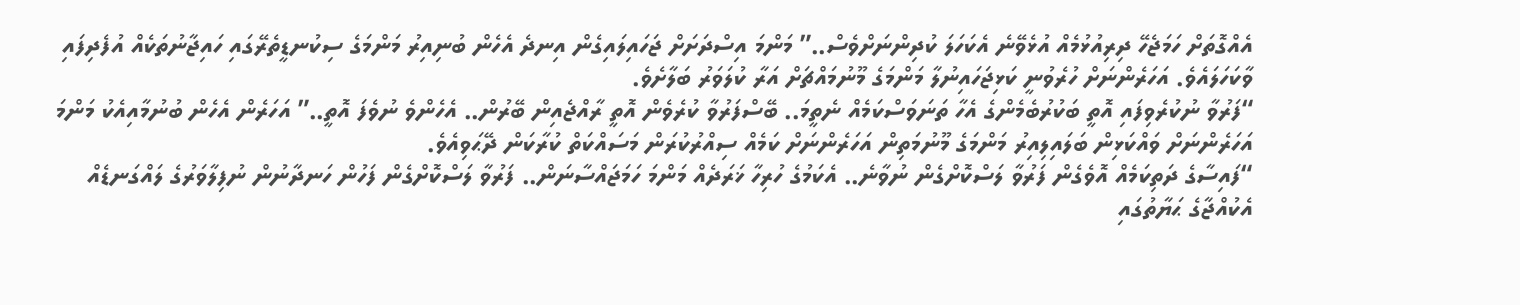އެއްގޮތަށް ހަމަޖެހޭ ދިރިއުޅުމެއް އުޅެވޭނެ އެކަހަލަ ކުދިންނަށްވެސް..” މަންމަ އިސްދަށަށް ޖަހައިލައިގެން އިނދެ އެހެން ބުނިއިރު މަންމަގެ ސިކުނޑީތެރޭގައި ހައިޖާނުތަކެއް އުފެދިފައި ވާކަހަލައެވެ. އަހަރެންނަށް ހުރެވުނީ ކަޅިޖަހައިނުލާ މަންމަގެ މޫނުމައްޗަށް އަރާ ކުލަވަރު ބަލާށެވެ.
“ފަރުވާ ނުކުރެވިފައި އޮތީ ބަކުރުބެމެންގެ އެހާ ތަނަވަސްކަމެއް ނެތީމަ.. ބޭސްފަރުވާ ކުރެވެން އޮތީ ރާއްޖެއިން ބޭރުން.. އެހެންވެ ނުވެފަ އޮތީ..” އަހަރެން އެހެން ބުނުމާއިއެކު މަންމަ އަހަރެންނަށް ވައްކަޅިން ބަލައިލިއިރު މަންމަގެ މޫނުމަތިން އަހަރެންނަށް ކަމެއް ސިއްރުކުރަން މަސައްކަތް ކުރާކަން ދޭޙަވިއެވެ.
“ފައިސާގެ ދަތިކަމެއް އޮވެގެން ފަރުވާ ލަސްކޮށްގެން ނުވާނެ.. އެކަމުގެ ހުރިހާ ޚަރަދެއް މަންމަ ހަމަޖައްސާނަން.. ފަރުވާ ލަސްކޮށްގެން ފަހުން ހަނދާނުން ނުފިލާވަރުގެ ލައްގަނޑެއް އެކުއްޖާގެ ޙަޔާތުގައި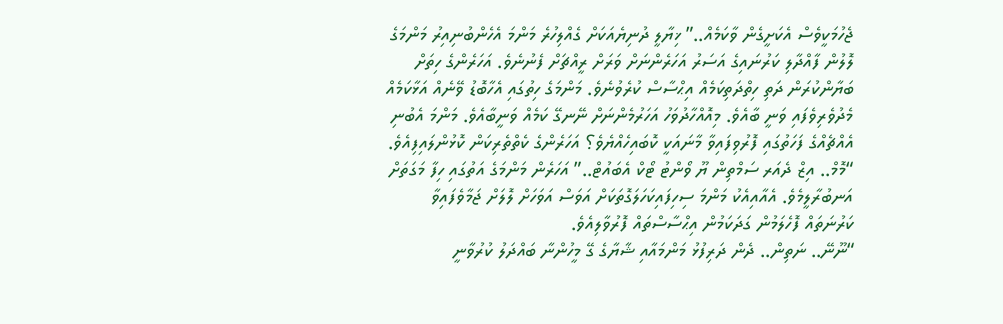ޖެހުމަކީވެސް އެކަށީގެން ވާކަމެއް..” ޚިޔާލީ ދުނިޔެއަކަށް ގެއްލިހުރެ މަންމަ އެހެންބުނިއިރު މަންމަގެ ލޮލުން ފާއްދާލި ކަރުނައިގެ އަސަރު އަހަރެންނަށް ވަރަށް ރީއްޗަށް ފެނުނެވެ. އަހަރެންގެ ހިތަށް ބަޔާންކުރަން ދަތި ހިތްދަތިކަމެއް އިޙްސާސް ކުރެވުނެވެ. މަންމަގެ ހިތުގައި އެހާބޮޑު ވޭނެއް އަޅާކަމެއް މެދުވެރިވެފައި ވަނީ ބާއެވެ. މިއޮއްހާދުވަހު އަހަރުމެންނަށް ނޭނގޭ ކަމެއް ވަނީބާއެވެ. މަންމަ އެބުނި އެއްޗެއްގެ ފަހަތުގައި ފޮރުވިފައިވާ މާނައަކީ ކޮބައިހެއްޔެވެ؟ އަހަރެންގެ ކެތްތެރިކަން ކޮޅުންލައިފިއެވެ.
“މޮމް.. އިޒް ދެއަރ ސަމްތިން ޔޫ ވޯންޓު ޓޯކް އެބައުޓް..” އަހަރެން މަންމަގެ އަތުގައި ހިފާ މަގަތަށް އަނބުރާލީމެވެ. އެއާއިއެކު މަންމަ ސިހިފައިކަހަލަގޮތަކަށް އަވަސް އަވަހަށް ލޮލަށް ޖަމާވެފައިވާ ކަރުނަތައް ފޮހެލަމުން ގަދަކަމުން އިޙްސާސްތައް ފޮރުވާލިއެވެ.
“ނޫނޭ.. ނަތިން.. ދެން ދަރިފުޅު މަންމައާއި ޝާޔާގެ ގޭ މީހުންނާ ބައްދަލު ކުރުވާނީ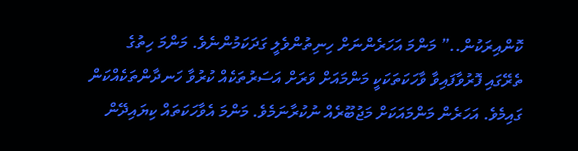ކޮންއިރަކުން..” މަންމަ އަހަރެންނަށް ހިނިތުންވެލީ ގަދަކަމުންނެވެ. މަންމަ ހިތުގެ ތެރޭގައި ފޮރުވާފައިވާ ވާހަކަތަކަކީ މަންމައަށް ވަރަށް އަސަރުތަކެއް ކުރުވާ ހަނދާންތަކެއްކަން ގައިމެވެ. އަހަރެން މަންމައަކަށް މަޖުބޫރެއް ނުކުރާނަމެވެ. މަންމަ އެވާހަކަތައް ކިޔައިދޭން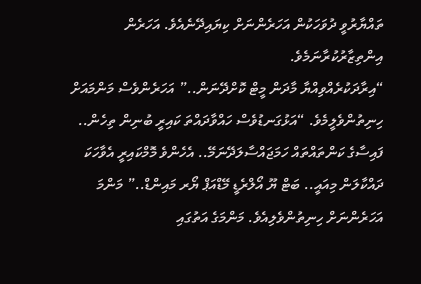ތައްޔާރުވީ ދުވަހަކުން އަހަރެންނަށް ކިޔައިދޭނެއެވެ. އަހަރެން އިންތިޒާރުކުރާނަމެވެ.
“އިރާދަކުރެއްވިއްޔާ މާދަން މީޓް ކޮށްދޭނަން..” އަހަރެންވެސް މަންމައަށް ހިނިތުންވެލީމެވެ. “އަޅުގަނޑުވެސް ހައްވާދައްތަ ކައިރީ ބުނިން ތިހެން.. ފައިސާގެ ކަންތައްތައް ހަމަޖައްސާލަދޭނަމޭ.. އެހެންވެ މޮމްކައިރީ އެވާހަކަ ދައްކާލަން މިއައީ.. ބަޓް ޔޫ އޯލްރެޑީ މޭޑްއަޕް ޔޯރ މައިންޑް..” މަންމަ އަހަރެންނަށް ހިނިތުންވެލިއެވެ. މަންމަގެ އަތުގައި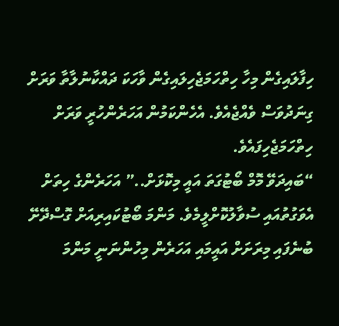ހިފާލައިގެން މިހާ ހިތްހަމަޖެހިލައިގެން ވާހަކަ ދައްކާނުލާތާ ވަރަށް ގިނަދުވަސް ވެއްޖެއެވެ. އެހެންކަމުން އަހަރެންހުރީ ވަރަށް ހިތްހަމަޖެހިފައެވެ.
“ބައިދަވޭ މޮމް ބޯޓުގަތަ އައީ މިކޮޅަށް..” އަހަރެންގެ ހިތަށް އެވަގުތުއައި ސުވާލުކޮށްލީމެވެ. މަންމަ ބޯޓުކައިރިއަށް ގޮސްދޭށޭ ބުނެފައި މިރަށަށް އައީމައި އަހަރެން މިހުންނަނީ މަންމަ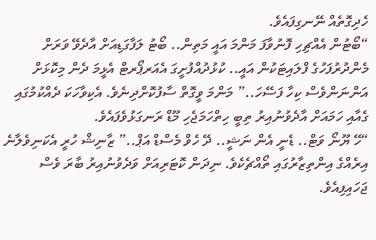ހެދިގޮތެއް ނޭނގިފައެވެ.
“ބޯޓުން އެއްޗިހި ފޮނުވާފަ މަންމަ އައީ މަތިން.. ބޯޓު ލަފާގަޑިއަށް އާދެވޭ ވަރަށް މެންދުރުފަހުގެ ފްލައިޓަކުން އައީ.. ކުޅުދުއްފުށީގަ އެއަރޕޯރޓް އެޅީމަ ދެން މިކޮޅަށް އަންނަންވެސް ކިހާ ފަސޭހަ..” މަންމަ ވީގޮތް ސާފުކޮށްދިނެވެ. އެކިވާހަކަ ދެއްކުމުގައި ގެއާއި ހަމައަށް އާދެވުނުއިރު ތިބީ ހިތްހަމަޖެހި މޫޑް ރަނގަޅުވެފައެވެ.
“ހޭ ޔޫނޯ ވަޓް.. ޑެނީ އެން ނަޝީ.. ދޭ ހެވް މެސްޑް އަޕް..” ޒާނިޝް ހުރީ އެކަނިވެލާނެ އިރެއްގެ އިންތިޒާރުގައި ތޯއްޗެކެވެ. ނިދަން ކޮޓަރިއަށް ވަދެވުނުއިރު ބާރަ ވެސް ޖަހައިފިއެވެ.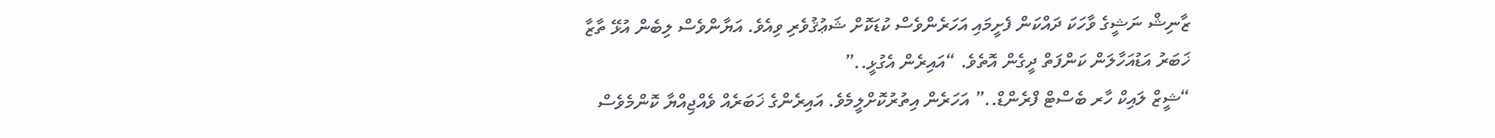ޒާނިޝް ނަޝީގެ ވާހަކަ ދައްކަން ފެށީމައި އަހަރެންވެސް ކުޑަކޮށް ޝަޢުޤުވެރި ވިއެވެ. އަޔާންވެސް ލިބެން އުޅޭ ތާޒާ ޚަބަރު އަޑުއަހާލަން ކަންފަތް ދީގެން އޮތެވެ. “އައިރެން އެގުޅީ..”
“ޝީޒް ލައިކް ހާރ ބެސްޓް ފްރެންޑް..” އަހަރެން އިތުރުކޮށްލީމެވެ. އައިރެންގެ ޚަބަރެއް ވެއްޖިއްޔާ ކޮންމެވެސް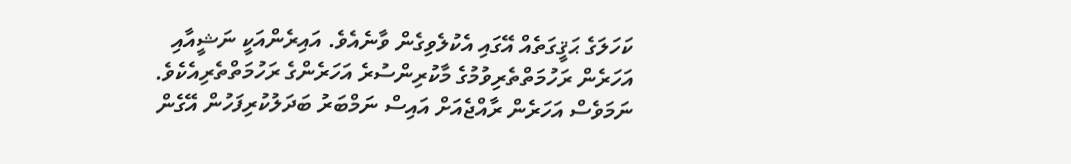ކަހަލަގެ ޙަޤީގަތެއް އޭގައި އެކުލެވިގެން ވާނެއެވެ. އައިރެންއަކީ ނަޝީއާއި އަހަރެން ރަހުމަތްތެރިވުމުގެ މާކުރިންސުރެ އަހަރެންގެ ރަހުމަތްތެރިއެކެވެ. ނަމަވެސް އަހަރެން ރާއްޖެއަށް އައިސް ނަމްބަރު ބަދަލުކުރިފަހުން އޭގެން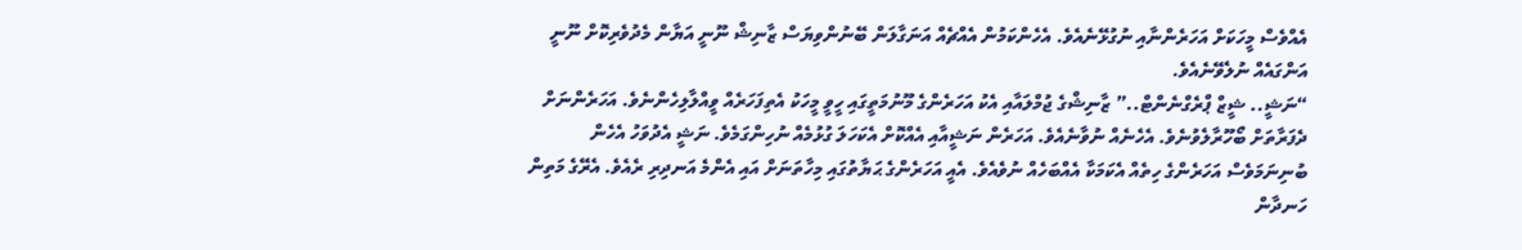އެއްވެސް މީހަކަށް އަހަރެންނާއި ނުގުޅޭނެއެވެ. އެހެންކަމުން އެއްޗެއް އަނަގާލަން ބޭނުންވިޔަސް ޒާނިޝް ނޫނީ އަޔާން މެދުވެރިކޮށް ނޫނީ އަންގައެއް ނުލެވޭނެއެވެ.
“ނަޝީ.. ޝީޒް ޕްރެގްނެންޓް..” ޒާނިޝްގެ ޖުމްލައާއި އެކު އަހަރެންގެ މޫނުމަތީގައި ހީވީ މީހަކު އެތިފަހަރެއް ވީއްލާލިހެންނެވެ. އަހަރެންނަށް ދެފަރާތަށް ބޯހޫރާލެވުނެވެ. އެހެނެއް ނުވާނެއެވެ. އަހަރެން ނަޝީއާއި އެއްކޮށް އެކަހަލަ ގުޅުމެއް ނުހިންގަމެވެ. ނަޝީ އެދުވަހު އެހެން ބުނިނަމަވެސް އަހަރެންގެ ހިތެއް އެކަމަކާ އެއްބަހެއް ނުވެއެވެ. އެއީ އަހަރެންގެ ޙަޔާތުގައި މިހާތަނަށް އައި އެންމެ އަނދިރި ރެއެވެ. އެރޭގެ މަތިން ހަނދާން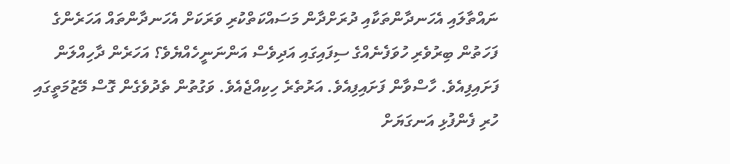ނައްތާލައި އެހަނދާންތަކާއި ދުރަށްދާން މަސައްކަތްކުރި ވަރަކަށް އެހަނދާންތައް އަހަރެންގެ ފަހަތުން ބިރުވެރި ހުވަފެނެއްގެ ސިފައިގައި އަދިވެސް އަންނަނީހެއްޔެވެ؟ އަހަރެން ދާހިއްލަން ފަށައިފިއެވެ. ހާސްވާން ފަށައިފިއެވެ. އަރުތެރެ ހިކިއްޖެއެވެ. ވަގުތުން ތެދުވެގެން ގޮސް މޭޒުމަތީގައި ހުރި ފެންފުޅި އަނގަޔަށް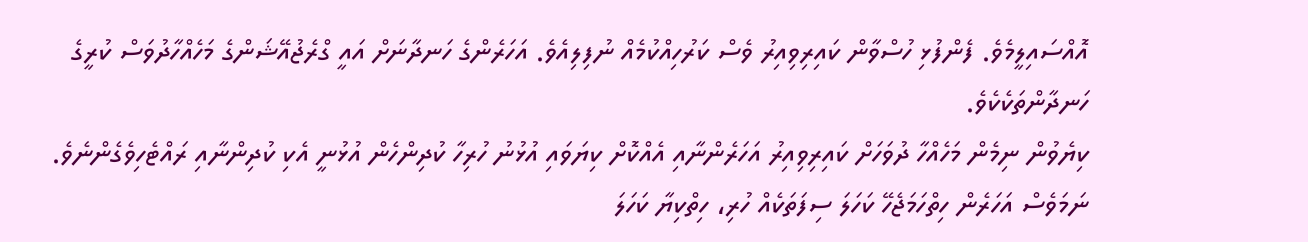އޮއްސައިލީމެވެ. ފެންފުޅި ހުސްވާން ކައިރިވިއިރު ވެސް ކަރުހިއްކުމެއް ނުފިލިއެވެ. އަހަރެންގެ ހަނދާނަށް އައީ ގްރެޖުއޭޝަންގެ މަހެއްހާދުވަސް ކުރީގެ ހަނދާންތަކެކެވެ.
ކިޔެވުން ނިމެން މަހެއްހާ ދުވަހަށް ކައިރިވިއިރު އަހަރެންނާއި އެއްކޮށް ކިޔަވައި އުޅުނު ހުރިހާ ކުދިންހެން އުޅުނީ އެކި ކުދިންނާއި ރައްޓެހިވެގެންނެވެ. ނަމަވެސް އަހަރެން ހިތްހަމަޖެހޭ ކަހަލަ ސިފަތަކެއް ހުރި، ހިތްކިޔާ ކަހަލަ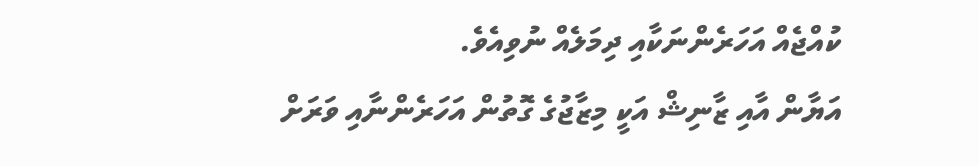ކުއްޖެއް އަހަރެންނަކާއި ދިމަލެއް ނުވިއެވެ.
އަޔާން އާއި ޒާނިޝް އަކީ މިޒާޖުގެ ގޮތުން އަހަރެންނާއި ވަރަށް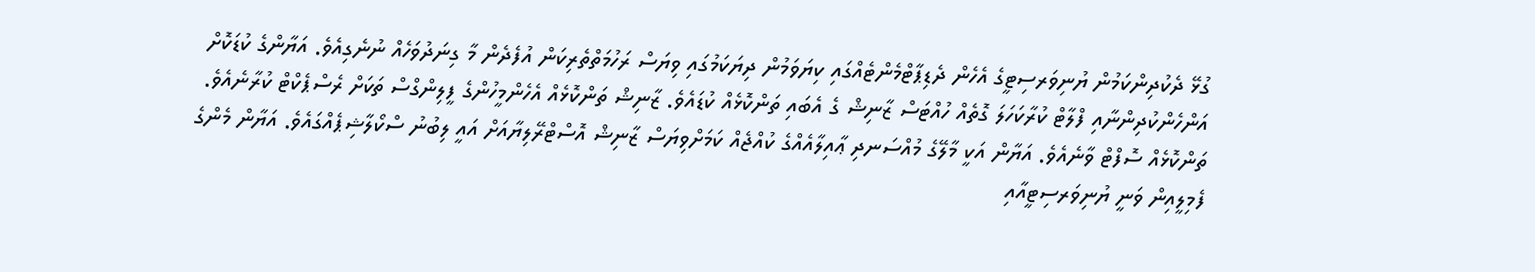ގުޅޭ ދެކުދިންކަމުން ޔުނިވަރސިޓީގެ އެހެން ދެޑިޕާޓްމެންޓެއްގައި ކިޔަވަމުން ދިޔަކަމުގައި ވިޔަސް ރަހުމަތްތެރިކަން އުފެދެން މާ ގިނަދުވަހެއް ނުނެގިއެވެ. އަޔާންގެ ކުޑަކޮށް އަންހެންކުދިންނާއި ފްލާޓް ކުރާކަހަލަ ގޮތެއް ހުއްޓަސް ޒާނިޝް ގެ އެބައި ތަންކޮޅެއް ކުޑައެވެ. ޒާނިޝް ތަންކޮޅެއް އެހެންމީހުންގެ ފީލިންގްސް ތަކަށް ރެސްޕެކްޓް ކުރާނެއެވެ. ތަންކޮޅެއް ސޮފްޓް ވާނެއެވެ. އަޔާން އަކީ މާލޭގެ މުއްސަނދި ޢާއިލާއެއްގެ ކުއްޖެއް ކަމަށްވިޔަސް ޒާނިޝް އޮސްޓްރޭލިޔާއަށް އައީ ލިބުނު ސްކޯލާޝިޕެއްގައެވެ. އަޔާން މެންގެ ފެމިލީއިން ވަނީ ޔުނިވަރސިޓީއާއި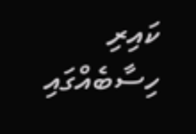ކައިރި ހިސާބެއްގައި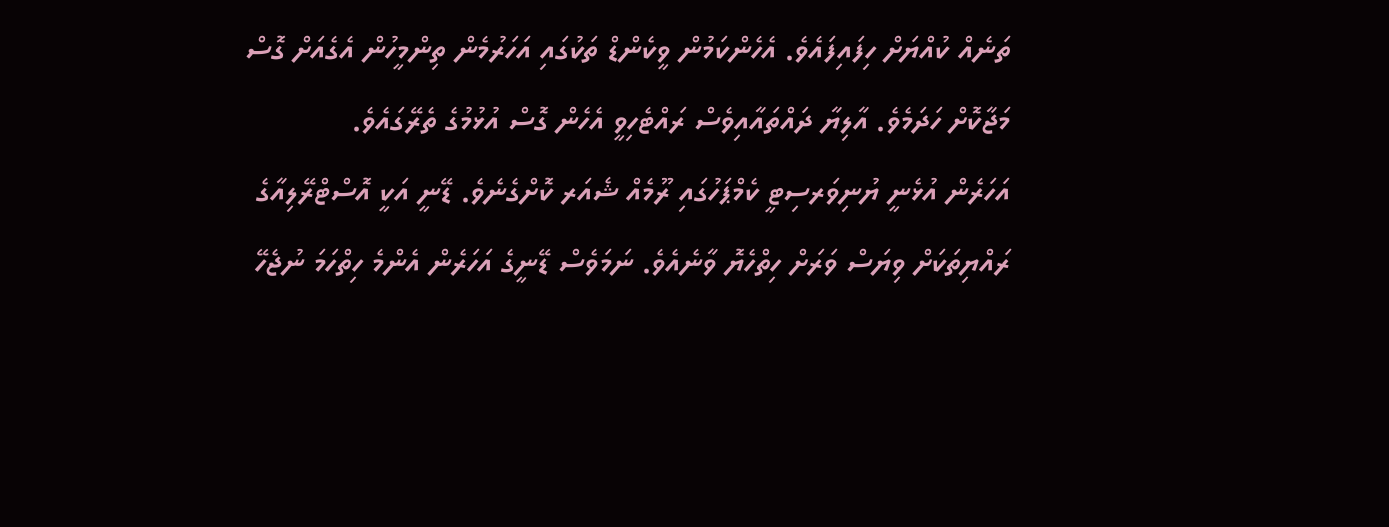ތަނެއް ކުއްޔަށް ހިފައިފައެވެ. އެހެންކަމުން ވީކެންޑް ތަކުގައި އަހަރުމެން ތިންމީހުން އެގެއަށް ގޮސް މަޖާކޮށް ހަދަމެވެ. އާލިޔާ ދައްތައާއިވެސް ރައްޓެހިވީ އެހެން ގޮސް އުޅުމުގެ ތެރޭގައެވެ.
އަހަރެން އުޅެނީ ޔުނިވަރސިޓީ ކެމްޕަހުގައި ރޫމެއް ޝެއަރ ކޮށްގެނެވެ. ޑޭނީ އަކީ އޮސްޓްރޭލިއާގެ ރައްޔިތަކަށް ވިޔަސް ވަރަށް ހިތްހެޔޮ ވާނެއެވެ. ނަމަވެސް ޑޭނީގެ އަހަރެން އެންމެ ހިތްހަމަ ނުޖެހޭ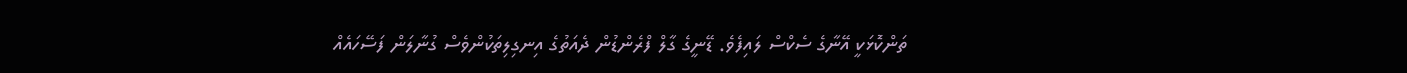ތަންކޮޅަކީ އޭނާގެ ސެކްސް ލައިފެވެ. ޑޭނީގެ ގާލް ފްރެންޑުން ދެއަތުގެ އިނގިލިތަކުންވެސް ގުނާލަން ފަސޭހައެއް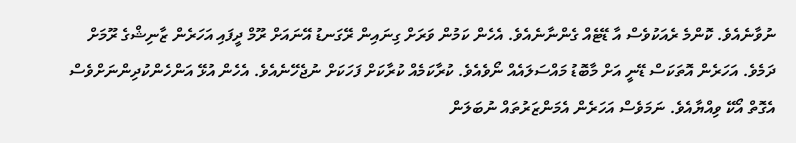ނުވާނެއެވެ. ކޮންމެ ރެއަކުވެސް އާ ޑޭޓެއް ގެންނާނެއެވެ. އެހެން ކަމުން ވަރަށް ގިނައިން ރޭގަނޑު އޭނައަށް ރޫމް ދީފައި އަހަރެން ޒާނިޝްގެ ރޫމަށް ދަމެވެ. އަހަރެން އޮތަކަސް ޑޭނީ އަށް މާބޮޑު މައްސަލައެއް ނޯވެއެވެ. ކުރާކަމެއް ކުރާކަށް ފަހަކަށް ނުޖެހޭނެއެވެ. އެހެން އުޅޭ އަންހެންކުދިންނަށްވެސް އެގޮތް އޯކޭ ވިއްޔާއެވެ. ނަމަވެސް އަހަރެން އެމަންޒަރުތައް ނުބަލަން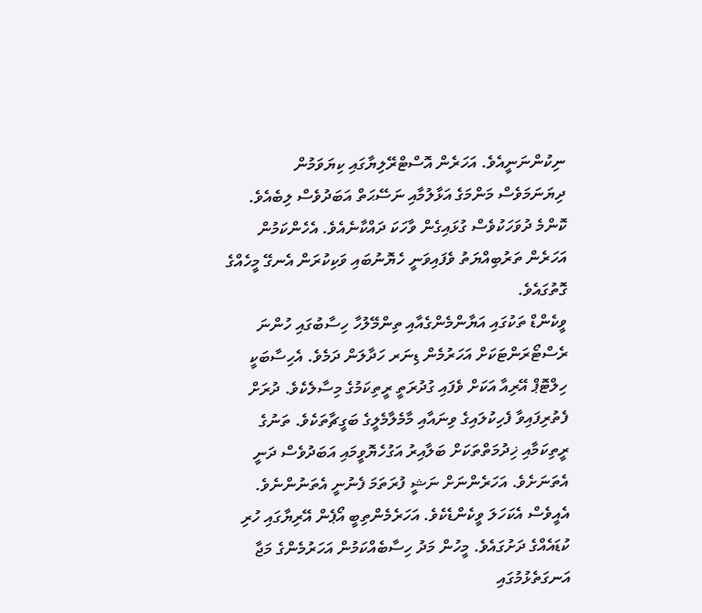ނިކުންނަނީއެވެ. އަހަރެން އޮސްޓްރޭލިޔާގައި ކިޔަވަމުން ދިޔަނަމަވެސް މަންމަގެ އަޅާލުމާއި ނަސޭޙަތް އަބަދުވެސް ލިބެއެވެ. ކޮންމެ ދުވަހަކުވެސް ގުޅައިގެން ވާހަކަ ދައްކާނެއެވެ. އެހެންކަމުން އަހަރެން ތަރުބިއްޔަތު ވެފައިވަނީ ހެޔޮނުބައި ވަކިކުރަން އެނގޭ މީހެއްގެ ގޮތުގައެވެ.
ވީކެންޑް ތަކުގައި އަޔާންމެންގެއާއި ތިންމޭލުހާ ހިސާބުގައި ހުންނަ ރެސްޓޯރަންޓަކަށް އަހަރުމެން ޑިނަރ ހަދާލަން ދަމެވެ. އެހިސާބަކީ ހިލްޓޮޕް އޭރިއާ އަކަށް ވެފައި ގުދުރަތީ ރީތިކަމުގެ މިސާލެކެވެ. ދުރަށް ފެތުރިފައިވާ ފެހިކުލައިގެ ވިނައާއި މާމެލާމެލީގެ ބަގީޗާތަކެވެ. ތަނުގެ ރީތިކަމާއި ޚިދުމަތްތަކަށް ބަލާއިރު އަގުހެޔޮވީމައި އަބަދުވެސް ދަނީ އެތަނަށެވެ. އަހަރެންނަށް ނަޝީ ފުރަތަމަ ފެނުނީ އެތަނުންނެވެ.
އެއީވެސް އެކަހަލަ ވީކެންޑެކެވެ. އަހަރެމެންތިބީ އޯޕެން އޭރިޔާގައި ހުރި ކުޑައެއްގެ ދަށުގައެވެ. މީހުން މަދު ހިސާބެއްކަމުން އަހަރުމެންގެ މަޖާ އަނގަތެޅުމުގައި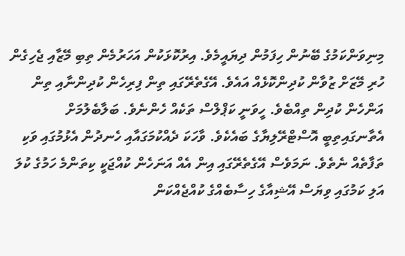މިނިވަންކަމުގެ ބޭނުން ހިފަމުން ދިޔައީމެވެ. އިރުކޮޅަކުން އަހަރުމެން ތިބި މޭޒާއި ޖެހިގެން ހުރި މޭޒަށް ޒުވާން ކުދިންކޮޅެއް އައެވެ. އޭގެތެރޭގައި ތިން ފިރިހެން ކުދިންނާއި ތިން އަންހެން ކުދިން ތިއްބެވެ. ހީވަނީ ކަޕްލްސް ތަކެއް ހެންނެވެ. ބަލާބެލުމަށް އެތާނގައިތިބީ އޮސްޓްރޭލިޔާގެ ބައެކެވެ. ވާހަކަ ދެއްކުމަގައާއި ހެނދުން އެޅުމުގައި ވަކި ތަފާތެއް ނެތެވެ. ނަމަވެސް އޭގެތެރޭގައި އިން އެއް އަނަހެން ކުއްޖަކީ ކިތަންމެ ހަމުގެ ކުލަ އަލި ކަމުގައި ވިޔަސް އޭޝިއާގެ ހިސާބެއްގެ ކުއްޖެއްކަން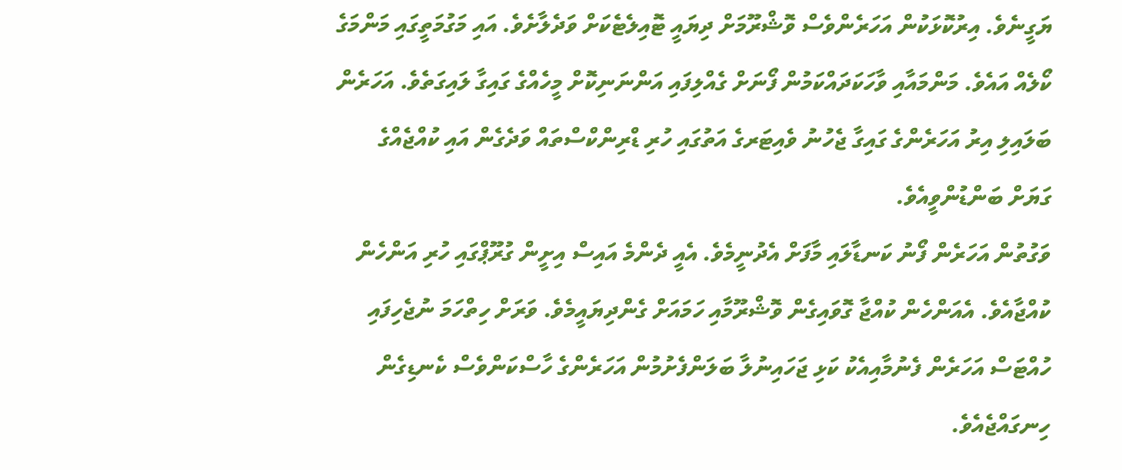ޔަގީނެވެ. އިރުކޮޅަކުން އަހަރެންވެސް ވޮޝްރޫމަށް ދިޔައީ ޓޮއިލެޓެކަށް ވަދެލާށެވެ. އައި މަގުމަތީގައި މަންމަގެ ކޯލެއް އައެވެ. މަންމައާއި ވާހަކަދައްކަމުން ފޯނަށް ގެއްލިފައި އަންނަނިކޮށް މީހެއްގެ ގައިގާ ލައިގަތެވެ. އަހަރެން ބަލައިލި އިރު އަހަރެންގެ ގައިގާ ޖެހުނު ވެއިޓަރގެ އަތުގައި ހުރި ޑްރިންކްސްތައް ވަދެގެން އައި ކުއްޖެއްގެ ގަޔަށް ބަންޑުންވީއެވެ.
ވަގުތުން އަހަރެން ފޯނު ކަނޑާލައި މާފަށް އެދުނީމެވެ. އެއީ ދެންމެ އައިސް އިށީން ގުރޫޕްގައި ހުރި އަންހެން ކުއްޖާއެވެ. އެއަންހެން ކުއްޖާ ގޮވައިގެން ވޮޝްރޫމާއި ހަމައަށް ގެންދިޔައީމެވެ. ވަރަށް ހިތްހަމަ ނުޖެހިފައި ހުއްޓަސް އަހަރެން ފެނުމާއިއެކު ކަޅި ޖަހައިނުލާ ބަލަންފެށުމުން އަހަރެންގެ ހާސްކަންވެސް ކެނޑިގެން ހިނގައްޖެއެވެ.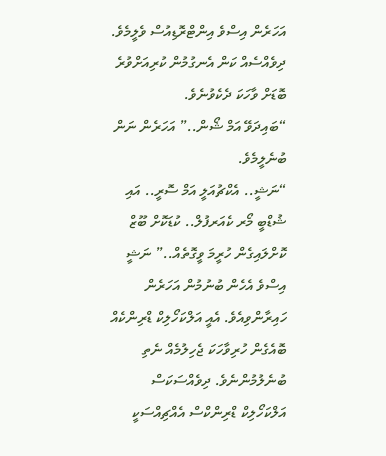އަހަރެން އިސްވެ އިންޓްރޮޑިއުސް ވެލީމެވެ. ދިވެއްސެއް ކަން އެނގުމުން ކުރިއަށްވުރެ ބޮޑަށް ވާހަކަ ދެކެވުނެވެ.
“ބައިދަވޭ އަމް ޝޯން..” އަހަރެން ނަން ބުނެލީމެވެ.
“ނަޝީ.. އެކްޗުއަލީ އަމް ސޮރީ.. އައި ޝުޑްބީ މޯރ ކެއަރފުލް.. ކުޑަކޮށް ބޫޒް ކޮށްލައިގެން ހުރީމަ ވީގޮތެއް..” ނަޝީ އިސްވެ އެހެން ބުނުމުން އަހަރެން ހައިރާންވިއެވެ. އެއީ އަލްކަހޯލިކް ޑްރިންކެއް ބޮއެގެން ހުރިވާހަކަ ޖެހިލުމެއް ނެތި ބުނެލުމުންނެވެ. ދިވެއްސަކަސް އަލްކަހޯލިކް ޑްރިންކްސް އެއްޗިއްސަކީ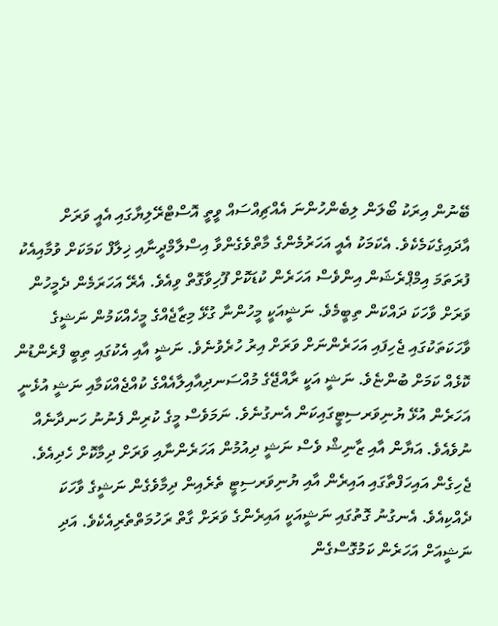ބޭނުން އިރަކު ބޯލަން ލިބެންހުންނަ އެއްޗިއްސައް ވީތީ އޮސްޓްރޭލިޔާގައި އެއީ ވަރަށް އާދައިގެކަމެކެވެ. އެކަމަކު އެއީ އަހަރުމެންގެ މާތްވެގެންވާ އިސްލާމްދީނާއި ޚިލާފް ކަމަކަށް ވުމާއިއެކު ފުރަތަމަ އިމްޕްރެޝަން އިންވެސް އަހަރެން ކުޑަކޮށް ފޫހިވާގޮތް ވިއެވެ. އެރޭ އަހަރަމެން ދެމީހުން ވަރަށް ވާހަކަ ދައްކަން ތިބީމެވެ. ނަޝީއަކީ މީހުންނާ ގުޅޭ މިޒާޖެއްގެ މީހެއްކަމުން ނަޝީގެ ވާހަކަތަކުގައި ޖެހިފައި އަހަރެންނަށް ވަރަށް އިރު ހުރެވުނެވެ. ނަޝީ އާއި އެކުގައި ތިބީ ފްރެންޑުން ކޮޅެއް ކަމަށް ބުންޏެވެ. ނަޝީ އަކީ ރާއްޖޭގެ މުއްސަނދިއާއިލާއެއްގެ ކުއްޖެއްކަމާއި ނަޝީ އުޅެނީ އަހަރެން އުޅޭ ޔުނިވަރސިޓީގައިކަން އެނގުނެވެ. ނަމަވެސް މީގެ ކުރިން ފެނުނު ހަނދާނެއް ނުވެއެވެ. އަޔާން އާއި ޒާނިޝް ވެސް ނަޝީ ދިއުމުން އަހަރެންނާއި ވަރަށް ދިމާކޮށް ހެދިއެވެ.
ޖެހިގެން އައިހަފްތާގައި އައިރެން އާއި ޔުނިވަރސިޓީ ތެރެއިން ދިމާވެގެން ނަޝީގެ ވާހަކަ ދެއްކިއެވެ. އެނގުނު ގޮތުގައި ނަޝީއަކީ އައިރެންގެ ވަރަށް ގާތް ރަހުމަތްތެރިއެކެވެ. އަދި ނަޝީއަށް އަހަރެން ކަމުގޮސްގެން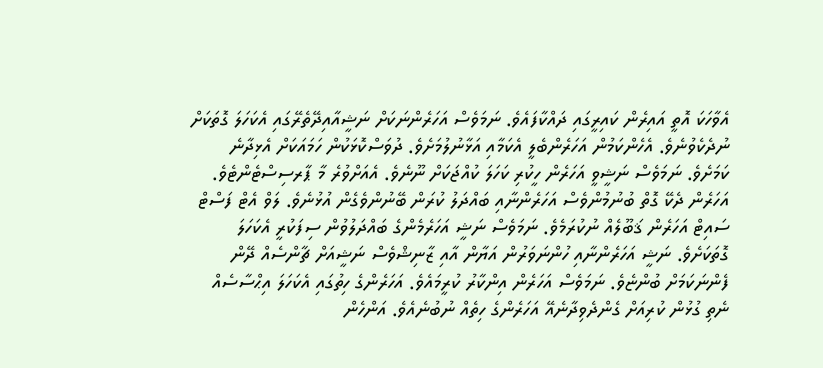އެވާހަކަ އޮތީ އައިރެން ކައިރީގައި ދައްކާފައެވެ. ނަމަވެސް އަހަރެންނަކަށް ނަޝީއާއިދޭތެރޭގައި އެކަހަލަ ގޮތަކަށް ނުދެކެވުނެވެ. އެހެންކަމުން އަހަރެންބެލީ އެކަމާއި އަޅާނުލުމަށެވެ. ދުވަސްކޮޅަކުން ހަމައަކަށް އެޅިދާނެ ކަމަށެވެ. ނަމަވެސް ނަޝީވީ އަހަރެން ހީކުރި ކަހަލަ ކުއްޖަކަށް ނޫނެވެ. އެއަށްވުރެ މާ ޕާރސިސްޓެންޓެވެ. އަހަރެން ދެކޭ ގޮތް ބުނުމުންވެސް އަހަރެންނާއި ބައްދަލު ކުރަން ބޭނުންވެގެން އުޅުނެވެ. ލަވް އެޓް ފަސްޓް ސައިޓް އަހަރެން ޤަބޫލެއް ނުކުރަމެވެ. ނަމަވެސް ނަޝީ އަހަރެމެންގެ ބައްދަލުވުން ސިފަކުރީ އެކަހަލަ ގޮތަކަށެވެ. ނަޝީ އަހަރެންނާއި ހުންނަވަރުން އަޔާން އާއި ޒާނިޝްވެސް ނަޝީއަށް ޗާންސެއް ދޭން ފެންނަކަމަށް ބުންޏެވެ. ނަމަވެސް އަހަރެން އިންކާރު ކުރީމައެވެ. އަހަރެންގެ ހިތުގައި އެކަހަލަ އިޙްސާސެއް ނެތި ގުޅުން ކުރިއަށް ގެންދެވިދާނެއޭ އަހަރެންގެ ހިތެއް ނުބުނެއެވެ. އަންހެން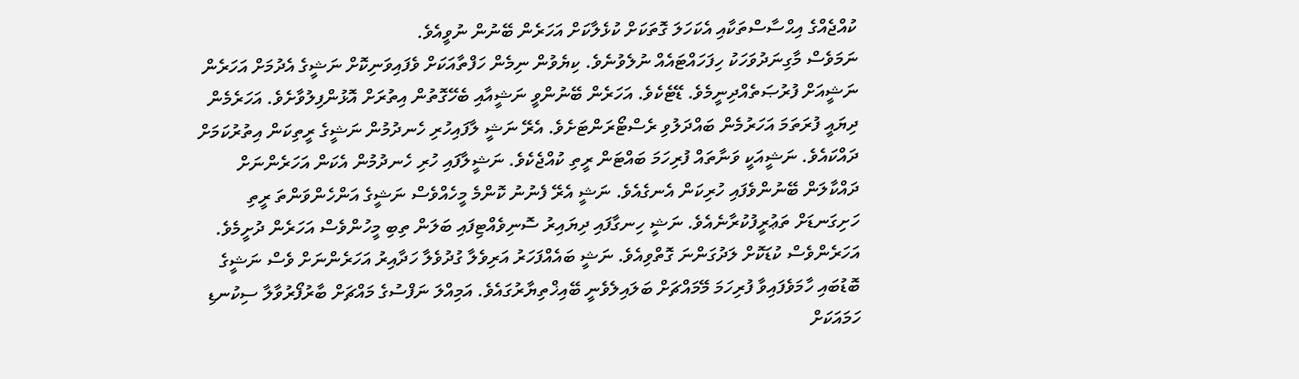ކުއްޖެއްގެ އިޙްސާސްތަކާއި އެކަހަލަ ގޮތަކަށް ކުޅެލާކަށް އަހަރެން ބޭނުން ނުވީއެވެ.
ނަމަވެސް މާގިނަދުވަހަކު ހިފަހައްޓައެއް ނުލެވުނެވެ. ކިޔެވުން ނިމެން ހަފްތާއަކަށް ވެފައިވަނިކޮށް ނަޝީގެ އެދުމަށް އަހަރެން ނަޝީއަށް ފުރުޞަތެއްދިނީމެވެ. ޑޭޓެކެވެ. އަހަރެން ބޭނުންވީ ނަޝީއާއި ބެހޭގޮތުން އިތުރަށް އޮޅުންފިލުވާށެވެ. އަހަރެމެން ދިޔައީ ފުރަތަމަ އަހަރުމެން ބައްދަލުވި ރެސްޓޯރަންޓަށެވެ. އެރޭ ނަޝީ ލާފައިހުރި ހެނދުމުން ނަޝީގެ ރީތިކަން އިތުރުކަމަށް ދައްކައެވެ. ނަޝީއަކީ ވަނާތައް ފުރިހަމަ ބައްޓަން ރީތި ކުއްޖެކެވެ. ނަޝީލާފައި ހުރި ހެނދުމުން އެކަން އަހަރެންނަށް ދައްކާލަން ބޭނުންވެފައި ހުރިކަން އެނގެއެވެ. ނަޝީ އެރޭ ފެނުނު ކޮންމެ މީހެއްވެސް ނަޝީގެ އަންހެންވަންތަ ރީތި ހަށިގަނޑަށް ތަޢުރީފުކުރާނެއެވެ. ނަޝީ ހިނގާފައި ދިޔައިރު ސޮނިވެއްޓިފައި ބަލަން ތިބި މީހުންވެސް އަހަރެން ދުށީމެވެ. އަހަރެންވެސް ކުޑަކޮށް ލަދުގަންނަ ގޮތްވިއެވެ. ނަޝީ ބައެއްފަހަރު އަރިވެލާ ގުދުވެލާ ހަދާއިރު އަހަރެންނަށް ވެސް ނަޝީގެ ބޮޑުބައި ހާމަވެފައިވާ ފުރިހަމަ މޭމައްޗަށް ބަލައިލެވެނީ ބޭއިޚްތިޔާރުގައެވެ. އަމިއްލަ ނަފްސުގެ މައްޗަށް ބާރުފޯރުވާލާ ސިކުނޑި ހަމައަކަށް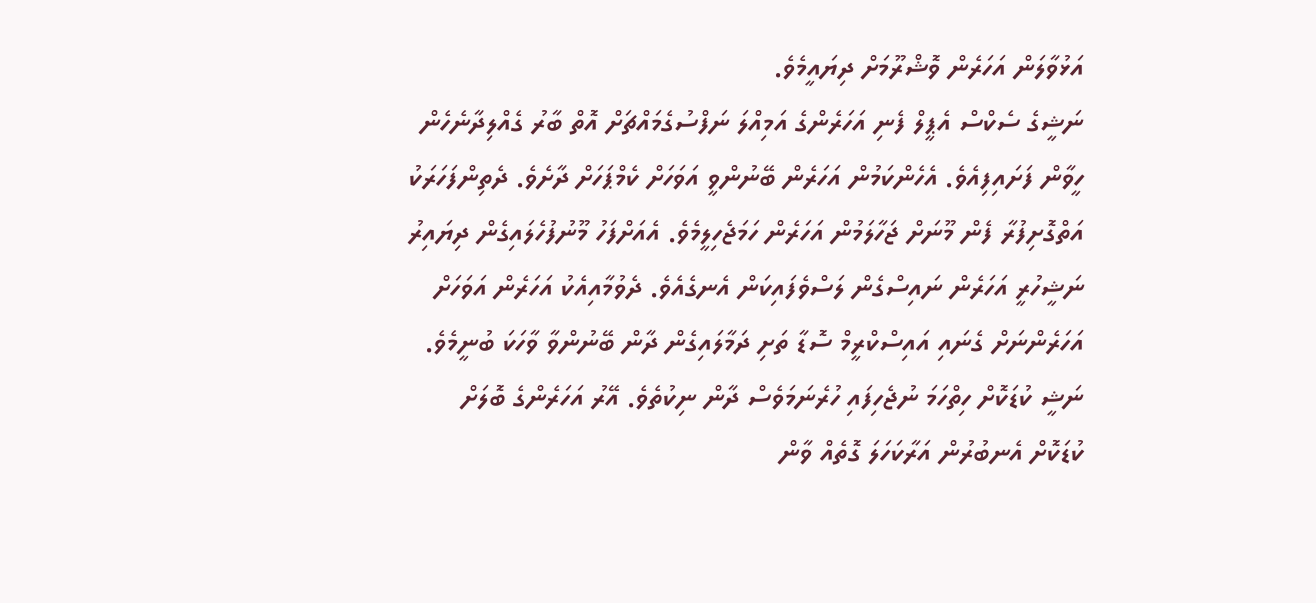އަޅުވާލަން އަހަރެން ވޮޝްރޫމަށް ދިޔައީމެވެ.
ނަޝީގެ ސެކްސް އެޕީލް ފެނި އަހަރެންގެ އަމިއްލަ ނަފްސުގެމައްޗަށް އޮތް ބާރު ގެއްލިދާނެހެން ހީވާން ފަށައިފިއެވެ. އެހެންކަމުން އަހަރެން ބޭނުންވީ އަވަހަށް ކެމްޕަހަށް ދާށެވެ. ދެތިންފަހަރަކު އަތްގޮށިފުރާ ފެން މޫނަށް ޖަހާލަމުން އަހަރެން ހަމަޖެހިލީމެވެ. އެއަށްފަހު މޫނުފުހެލައިގެން ދިޔައިރު ނަޝީހުރީ އަހަރެން ނައިސްގެން ލަސްވެފައިކަން އެނގެއެވެ. ދެވުމާއިއެކު އަހަރެން އަވަހަށް އަހަރެންނަށް ގެނައި އައިސްކްރީމް ސޮޑާ ތަށި ދަމާލައިގެން ދާން ބޭނުންވާ ވާހަކަ ބުނީމެވެ. ނަޝީ ކުޑަކޮށް ހިތްހަމަ ނުޖެހިފައި ހުރެނަމަވެސް ދާން ނިކުތެވެ. އޭރު އަހަރެންގެ ބޮލަށް ކުޑަކޮށް އެނބުރުން އަރާކަހަލަ ގޮތެއް ވާން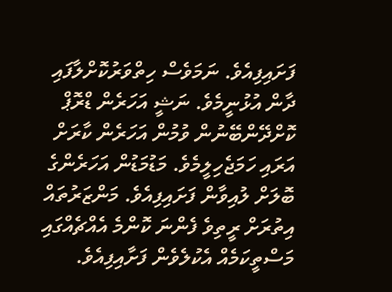ފަށައިފިއެވެ. ނަމަވެސް ހިތްވަރުކޮށްލާފައި ދާން އުޅުނީމެވެ. ނަޝީ އަހަރެން ޑްރޮޕް ކޮށްދޭންބޭނުން ވުމުން އަހަރެން ކާރަށް އަރައި ހަމަޖެހިލީމެވެ. މަޑުމަޑުން އަހަރެންގެ ބޮލަށް ލުއިވާން ފަށައިފިއެވެ. މަންޒަރުތައް އިތުރަށް ރީތިވެ ފެންނަ ކޮންމެ އެއްޗެއްގައި މަސްތީކަމެއް އެކުލެވެން ފަށާއިފިއެވެ.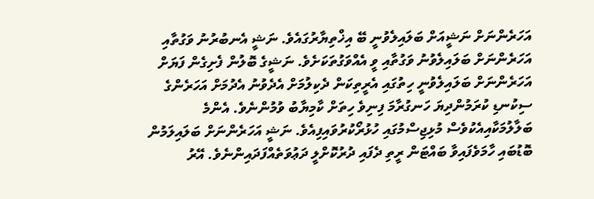އަހަރެންނަށް ނަޝީއަށް ބަލައިލެވުނީ ބޭ އިޚްތިޔާރުގައެވެ. ނަޝީ އެނބުރުނު ވަގުތާއި އަހަރެންނަށް ބަލައިލެވުނު ވަގުތާއި ވީ އެއްވަގުތަކަށެވެ. ނަޝީގެ ބޮލުން ފެށިގެން ފަޔަށް އަހަރެންނަށް ބަލައިލެވުނީ ހިތުގައި އެރީތިކަން ދެކިލުމަށް އެދެވުނު އެދުމަށް އަހަރެންގެ ސިކުނޑި ކުރަމުންދިޔަ ހަނގުރާމަ ފިނިވެ ހިތަށް ކާމިޔާބު ވުމުންނެވެ. އެންމެ ބަލާލުމަކާއިއެކުވެސް މުޅިޖިސްމުގައި ހުޅުރޯކުރުވައިފިއެވެ. ނަޝީ އަހަރެންނަށް ބަލައިލަމުން ބޮޑުބައި ހާމަވެފައިވާ ބައްޓަން ރީތި ދެފައި ދުރުކޮށްލީ ދަޢުވަތެއްފަދައިންނެވެ. އޭރު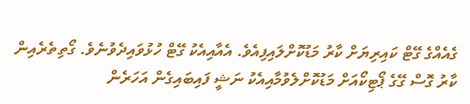ގެއެއްގެ ގޭޓް ކައިރިޔަށް ކާރު މަޑުކޮށްލައިފިއެވެ. އެއާއިއެކު ގޭޓް ހުޅުވައިދެވުނެވެ. ގޯތިތެރެއިން ކާރު ގޮސް ގޭގެ ޕޯޓިކޯއަށް މަޑުކޮށްލެވުމާއިއެކު ނަޝީ ފައިބައިގެން އަހަރެން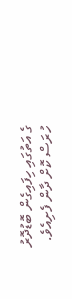ގެ އަތުގައި ހިފައިގެން ބޮޑުދޮރު ހުރަސް ކޮށް ދާން ފެށިއެވެ.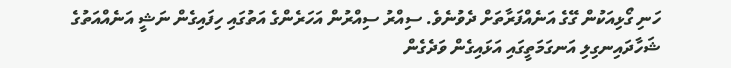ހަނި ގޯޅިއަކުން ގޭގެ އަނެއްފަރާތަށް ދެވުނެވެ. ސިއްރު ސިއްރުން އަހަރެންގެ އަތުގައި ހިފައިގެން ނަޝީ އަނެއްއަތުގެ ޝަހާދައިނގިލި އަނގަމަތީގައި އަޅައިގެން ވަދެގެން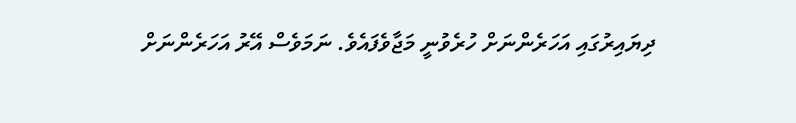ދިޔައިރުގައި އަހަރެންނަށް ހުރެވުނީ މަޖާވެފައެވެ. ނަމަވެސް އޭރު އަހަރެންނަށް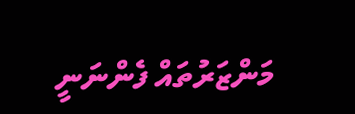މަންޒަރުތައް ފެންނަނީ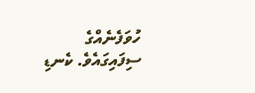ހުވަފެނެއްގެ ސިފައިގައެވެ. ކެނޑި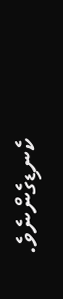ކެނޑިގެންނެވެ.